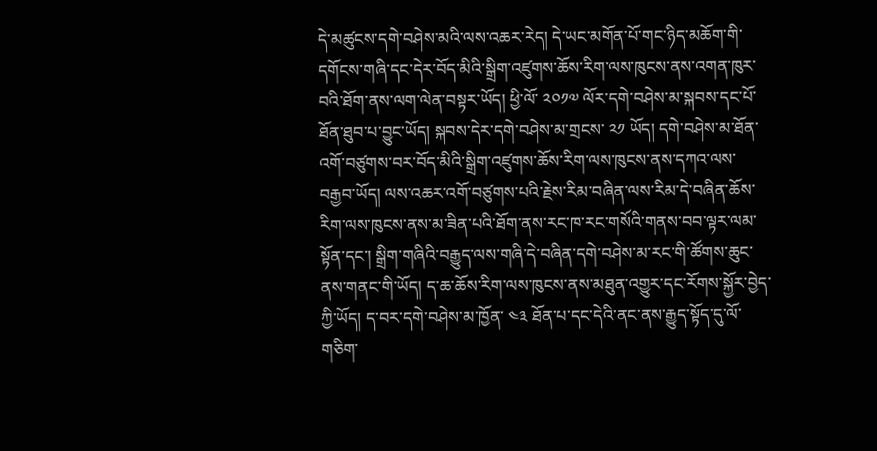དེ་མཚུངས་དགེ་བཤེས་མའི་ལས་འཆར་རེད། དེ་ཡང་མགོན་པོ་གང་ཉིད་མཆོག་གི་དགོངས་གཞི་དང་དེར་བོད་མིའི་སྒྲིག་འཛུགས་ཆོས་རིག་ལས་ཁུངས་ནས་འགན་ཁུར་བའི་ཐོག་ནས་ལག་ལེན་བསྟར་ཡོད། ཕྱི་ལོ་ ༢༠༡༧ ལོར་དགེ་བཤེས་མ་སྐབས་དང་པོ་ཐོན་ཐུབ་པ་བྱུང་ཡོད། སྐབས་དེར་དགེ་བཤེས་མ་གྲངས་ ༢༡ ཡོད། དགེ་བཤེས་མ་ཐོན་འགོ་བཙུགས་བར་བོད་མིའི་སྒྲིག་འཛུགས་ཆོས་རིག་ལས་ཁུངས་ནས་དཀའ་ལས་བརྒྱབ་ཡོད། ལས་འཆར་འགོ་བཙུགས་པའི་རྗེས་རིམ་བཞིན་ལས་རིམ་དེ་བཞིན་ཆོས་རིག་ལས་ཁུངས་ནས་མ་ཟིན་པའི་ཐོག་ནས་རང་ཁ་རང་གསོའི་གནས་བབ་ལྟར་ལམ་སྟོན་དང་། སྒྲིག་གཞིའི་བརྒྱུད་ལས་གཞི་དེ་བཞིན་དགེ་བཤེས་མ་རང་གི་ཚོགས་ཆུང་ནས་གནང་གི་ཡོད། ད་ཆ་ཆོས་རིག་ལས་ཁུངས་ནས་མཐུན་འགྱུར་དང་རོགས་སྐྱོར་བྱེད་ཀྱི་ཡོད། ད་བར་དགེ་བཤེས་མ་ཁྱོན་ ༤༣ ཐོན་པ་དང་དེའི་ནང་ནས་རྒྱུད་སྟོད་དུ་ལོ་གཅིག་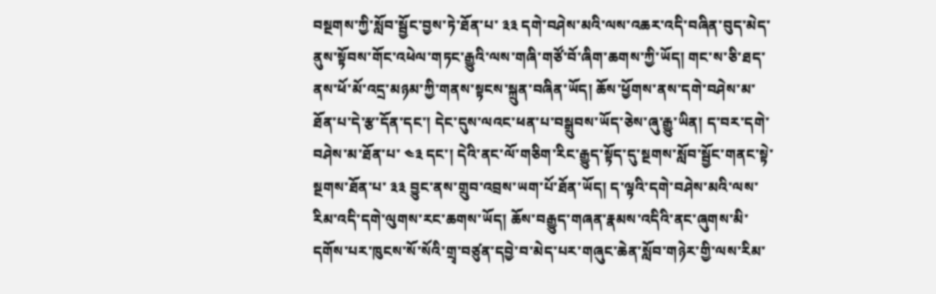བསྔགས་ཀྱི་སློབ་སྦྱོང་བྱས་ཏེ་ཐོན་པ་ ༣༣ དགེ་བཤེས་མའི་ལས་འཆར་འདི་བཞིན་བུད་མེད་ནུས་སྟོབས་གོང་འཕེལ་གཏང་རྒྱུའི་ལས་གཞི་གཙོ་བོ་ཞིག་ཆགས་ཀྱི་ཡོད། གང་ས་ཅི་ཐད་ནས་ཕོ་མོ་འདྲ་མཉམ་ཀྱི་གནས་སྟངས་སྐྲུན་བཞིན་ཡོད། ཆོས་ཕྱོགས་ནས་དགེ་བཤེས་མ་ཐོན་པ་དེ་རྩ་དོན་དང་། དེང་དུས་ལའང་ཕན་པ་བསྒྲུབས་ཡོད་ཅེས་ཞུ་རྒྱུ་ཡིན། ད་བར་དགེ་བཤེས་མ་ཐོན་པ་ ༤༣ དང་། དེའི་ནང་ལོ་གཅིག་རིང་རྒྱུད་སྟོད་དུ་སྔགས་སློབ་སྦྱོང་གནང་སྟེ་སྔགས་ཐོན་པ་ ༣༣ བྱུང་ནས་གྲུབ་འབྲས་ཡག་པོ་ཐོན་ཡོད། ད་ལྟའི་དགེ་བཤེས་མའི་ལས་རིམ་འདི་དགེ་ལུགས་རང་ཆགས་ཡོད། ཆོས་བརྒྱུད་གཞན་རྣམས་འདིའི་ནང་ཞུགས་མི་དགོས་པར་ཁུངས་སོ་སོའི་གྲྭ་བཙུན་དབྱེ་བ་མེད་པར་གཞུང་ཆེན་སློབ་གཉེར་གྱི་ལས་རིམ་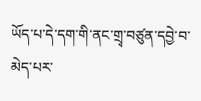ཡོད་པ་དེ་དག་གི་ནང་གྲྭ་བཙུན་དབྱེ་བ་མེད་པར་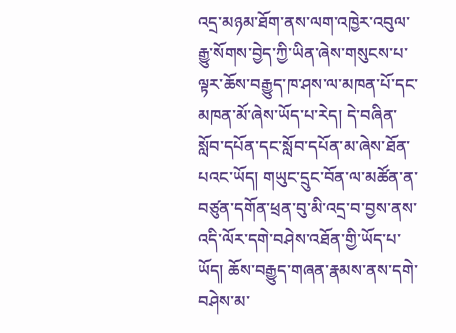འདྲ་མཉམ་ཐོག་ནས་ལག་འཁྱེར་འབུལ་རྒྱུ་སོགས་བྱེད་ཀྱི་ཡིན་ཞེས་གསུངས་པ་ལྟར་ཆོས་བརྒྱུད་ཁ་ཤས་ལ་མཁན་པོ་དང་མཁན་མོ་ཞེས་ཡོད་པ་རེད། དེ་བཞིན་སློབ་དཔོན་དང་སློབ་དཔོན་མ་ཞེས་ཐོན་པའང་ཡོད། གཡུང་དྲུང་བོན་ལ་མཚོན་ན་བཙུན་དགོན་ཕྲན་བུ་མི་འདྲ་བ་བྱས་ནས་འདི་ལོར་དགེ་བཤེས་འཐོན་གྱི་ཡོད་པ་ཡོད། ཆོས་བརྒྱུད་གཞན་རྣམས་ནས་དགེ་བཤེས་མ་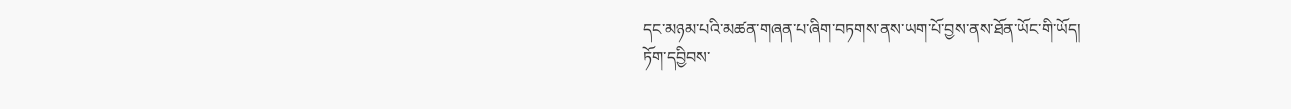དང་མཉམ་པའི་མཚན་གཞན་པ་ཞིག་བཏགས་ནས་ཡག་པོ་བྱས་ནས་ཐོན་ཡོང་གི་ཡོད།
ཏོག་དབྱིབས་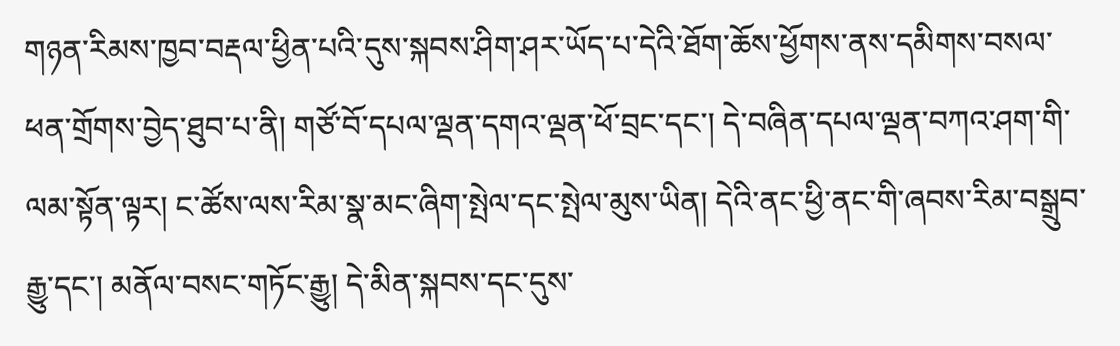གཉན་རིམས་ཁྱབ་བརྡལ་ཕྱིན་པའི་དུས་སྐབས་ཤིག་ཤར་ཡོད་པ་དེའི་ཐོག་ཆོས་ཕྱོགས་ནས་དམིགས་བསལ་ཕན་གྲོགས་བྱེད་ཐུབ་པ་ནི། གཙོ་བོ་དཔལ་ལྡན་དགའ་ལྡན་ཕོ་བྲང་དང་། དེ་བཞིན་དཔལ་ལྡན་བཀའ་ཤག་གི་ལམ་སྟོན་ལྟར། ང་ཚོས་ལས་རིམ་སྣ་མང་ཞིག་སྤེལ་དང་སྤེལ་མུས་ཡིན། དེའི་ནང་ཕྱི་ནང་གི་ཞབས་རིམ་བསྒྲུབ་རྒྱུ་དང་། མནོལ་བསང་གཏོང་རྒྱུ། དེ་མིན་སྐབས་དང་དུས་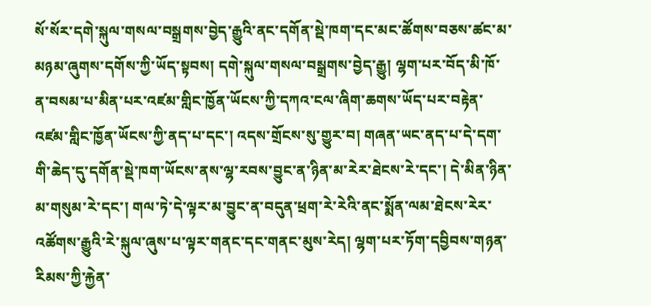སོ་སོར་དགེ་སྐུལ་གསལ་བསྒྲགས་བྱེད་རྒྱུའི་ནང་དགོན་སྡེ་ཁག་དང་མང་ཚོགས་བཅས་ཚང་མ་མཉམ་ཞུགས་དགོས་ཀྱི་ཡོད་སྟབས། དགེ་སྐུལ་གསལ་བསྒྲགས་བྱེད་རྒྱུ། ལྷག་པར་བོད་མི་ཁོ་ན་བསམ་པ་མིན་པར་འཛམ་གླིང་ཁྱོན་ཡོངས་ཀྱི་དཀའ་ངལ་ཞིག་ཆགས་ཡོད་པར་བརྟེན་འཛམ་གླིང་ཁྱོན་ཡོངས་ཀྱི་ནད་པ་དང་། འདས་གྲོངས་སུ་གྱུར་བ། གཞན་ཡང་ནད་པ་དེ་དག་གི་ཆེད་དུ་དགོན་སྡེ་ཁག་ཡོངས་ནས་ལྷ་རབས་བྱུང་ན་ཉིན་མ་རེར་ཐེངས་རེ་དང་། དེ་མིན་ཉིན་མ་གསུམ་རེ་དང་། གལ་ཏེ་དེ་ལྟར་མ་བྱུང་ན་བདུན་ཕྲག་རེ་རེའི་ནང་སྨོན་ལམ་ཐེངས་རེར་འཚོགས་རྒྱུའི་རེ་སྐུལ་ཞུས་པ་ལྟར་གནང་དང་གནང་མུས་རེད། ལྷག་པར་ཏོག་དབྱིབས་གཉན་རིམས་ཀྱི་རྐྱེན་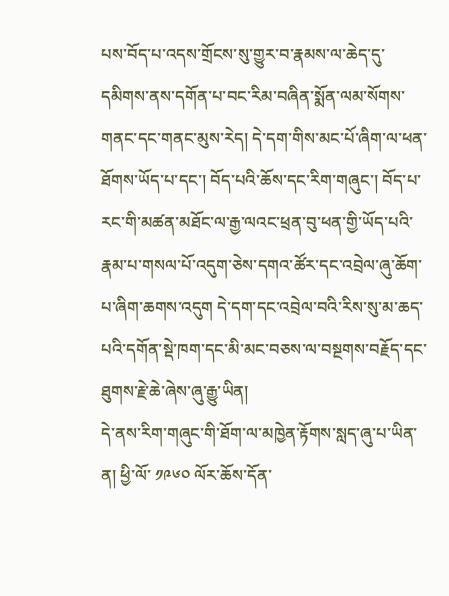པས་བོད་པ་འདས་གྲོངས་སུ་གྱུར་བ་རྣམས་ལ་ཆེད་དུ་དམིགས་ནས་དགོན་པ་བང་རིམ་བཞིན་སྨོན་ལམ་སོགས་གནང་དང་གནང་མུས་རེད། དེ་དག་གིས་མང་པོ་ཞིག་ལ་ཕན་ཐོགས་ཡོད་པ་དང་། བོད་པའི་ཆོས་དང་རིག་གཞུང་། བོད་པ་རང་གི་མཚན་མཐོང་ལ་རྒྱ་ལའང་ཕྲན་བུ་ཕན་གྱི་ཡོད་པའི་རྣམ་པ་གསལ་པོ་འདུག་ཅེས་དགའ་ཚོར་དང་འབྲེལ་ཞུ་ཆོག་པ་ཞིག་ཆགས་འདུག དེ་དག་དང་འབྲེལ་བའི་རིས་སུ་མ་ཆད་པའི་དགོན་སྡེ་ཁག་དང་མི་མང་བཅས་ལ་བསྔགས་བརྗོད་དང་ཐུགས་རྗེ་ཆེ་ཞེས་ཞུ་རྒྱུ་ཡིན།
དེ་ནས་རིག་གཞུང་གི་ཐོག་ལ་མཁྱེན་རྟོགས་སླད་ཞུ་པ་ཡིན་ན། ཕྱི་ལོ་ ༡༩༦༠ ལོར་ཆོས་དོན་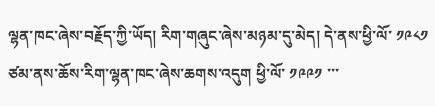ལྷན་ཁང་ཞེས་བརྗོད་ཀྱི་ཡོད། རིག་གཞུང་ཞེས་མཉམ་དུ་མེད། དེ་ནས་ཕྱི་ལོ་ ༡༩༨༡ ཙམ་ནས་ཆོས་རིག་ལྷན་ཁང་ཞེས་ཆགས་འདུག ཕྱི་ལོ་ ༡༩༩༡ ་་་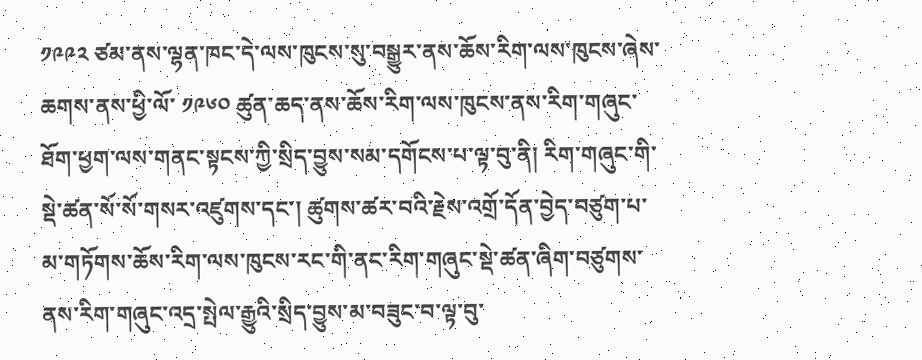༡༩༩༢ ཙམ་ནས་ལྷན་ཁང་དེ་ལས་ཁུངས་སུ་བསྒྱུར་ནས་ཆོས་རིག་ལས་ཁུངས་ཞེས་ཆགས་ནས་ཕྱི་ལོ་ ༡༩༦༠ ཚུན་ཆད་ནས་ཆོས་རིག་ལས་ཁུངས་ནས་རིག་གཞུང་ཐོག་ཕྱག་ལས་གནང་སྟངས་ཀྱི་སྲིད་བྱུས་སམ་དགོངས་པ་ལྟ་བུ་ནི། རིག་གཞུང་གི་སྡེ་ཚན་སོ་སོ་གསར་འཛུགས་དང་། ཚུགས་ཚར་བའི་རྗེས་འགྲོ་དོན་བྱེད་བཙུག་པ་མ་གཏོགས་ཆོས་རིག་ལས་ཁུངས་རང་གི་ནང་རིག་གཞུང་སྡེ་ཚན་ཞིག་བཙུགས་ནས་རིག་གཞུང་འདྲ་སྤེལ་རྒྱུའི་སྲིད་བྱུས་མ་བཟུང་བ་ལྟ་བུ་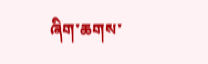ཞིག་ཆགས་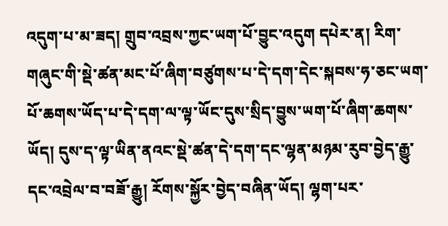འདུག་པ་མ་ཟད། གྲུབ་འབྲས་ཀྱང་ཡག་པོ་བྱུང་འདུག དཔེར་ན། རིག་གཞུང་གི་སྡེ་ཚན་མང་པོ་ཞིག་བཙུགས་པ་དེ་དག་དེང་སྐབས་ཧ་ཅང་ཡག་པོ་ཆགས་ཡོད་པ་དེ་དག་ལ་ལྟ་ཡོང་དུས་སྲིད་བྱུས་ཡག་པོ་ཞིག་ཆགས་ཡོད། དུས་ད་ལྟ་ཡིན་ནའང་སྡེ་ཚན་དེ་དག་དང་ལྷན་མཉམ་རུབ་བྱེད་རྒྱུ་དང་འབྲེལ་བ་བཟོ་རྒྱུ། རོགས་སྐྱོར་བྱེད་བཞིན་ཡོད། ལྷག་པར་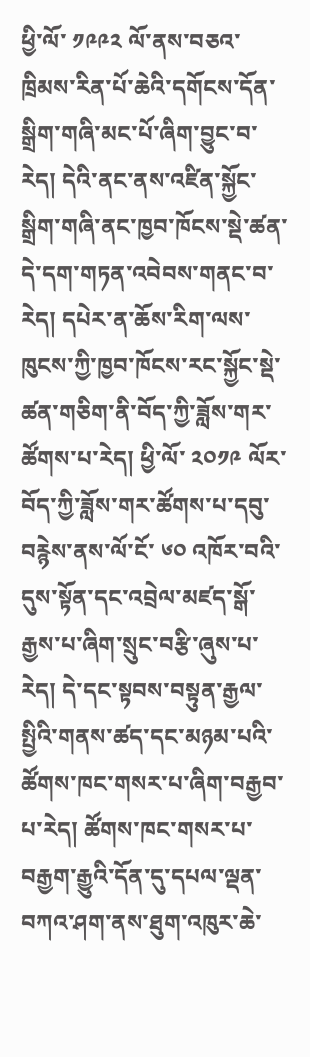ཕྱི་ལོ་ ༡༩༩༢ ལོ་ནས་བཅའ་ཁྲིམས་རིན་པོ་ཆེའི་དགོངས་དོན་སྒྲིག་གཞི་མང་པོ་ཞིག་བྱུང་བ་རེད། དེའི་ནང་ནས་འཛིན་སྐྱོང་སྒྲིག་གཞི་ནང་ཁྱབ་ཁོངས་སྡེ་ཚན་དེ་དག་གཏན་འབེབས་གནང་བ་རེད། དཔེར་ན་ཆོས་རིག་ལས་ཁུངས་ཀྱི་ཁྱབ་ཁོངས་རང་སྐྱོང་སྡེ་ཚན་གཅིག་ནི་བོད་ཀྱི་ཟློས་གར་ཚོགས་པ་རེད། ཕྱི་ལོ་ ༢༠༡༩ ལོར་བོད་ཀྱི་ཟློས་གར་ཚོགས་པ་དབུ་བརྙེས་ནས་ལོ་ངོ་ ༦༠ འཁོར་བའི་དུས་སྟོན་དང་འབྲེལ་མཛད་སྒོ་རྒྱས་པ་ཞིག་སྲུང་བརྩི་ཞུས་པ་རེད། དེ་དང་སྟབས་བསྟུན་རྒྱལ་སྤྱིའི་གནས་ཚད་དང་མཉམ་པའི་ཚོགས་ཁང་གསར་པ་ཞིག་བརྒྱབ་པ་རེད། ཚོགས་ཁང་གསར་པ་བརྒྱག་རྒྱུའི་དོན་དུ་དཔལ་ལྡན་བཀའ་ཤག་ནས་ཐུག་འཁུར་ཆེ་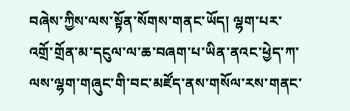བཞེས་ཀྱིས་ལས་སྟོན་སོགས་གནང་ཡོད། ལྷག་པར་འགྲོ་གྲོན་མ་དངུལ་ལ་ཆ་བཞག་པ་ཡིན་ནའང་ཕྱེད་ཀ་ལས་ལྷག་གཞུང་གི་བང་མཛོད་ནས་གསོལ་རས་གནང་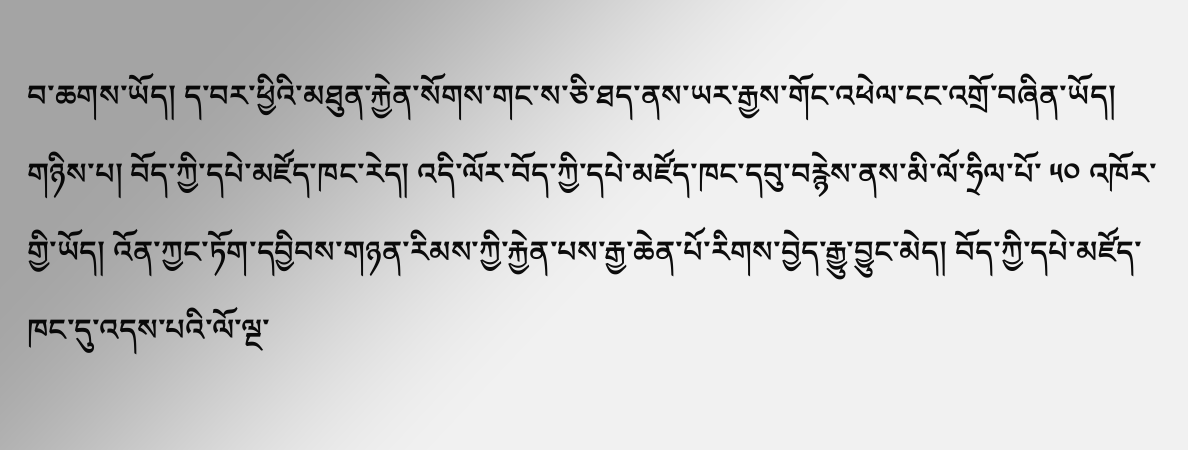བ་ཆགས་ཡོད། ད་བར་ཕྱིའི་མཐུན་རྐྱེན་སོགས་གང་ས་ཅི་ཐད་ནས་ཡར་རྒྱས་གོང་འཕེལ་ངང་འགྲོ་བཞིན་ཡོད།
གཉིས་པ། བོད་ཀྱི་དཔེ་མཛོད་ཁང་རེད། འདི་ལོར་བོད་ཀྱི་དཔེ་མཛོད་ཁང་དབུ་བརྙེས་ནས་མི་ལོ་ཧྲིལ་པོ་ ༥༠ འཁོར་གྱི་ཡོད། འོན་ཀྱང་ཏོག་དབྱིབས་གཉན་རིམས་ཀྱི་རྐྱེན་པས་རྒྱ་ཆེན་པོ་རིགས་བྱེད་རྒྱུ་བྱུང་མེད། བོད་ཀྱི་དཔེ་མཛོད་ཁང་དུ་འདས་པའི་ལོ་ལྔ་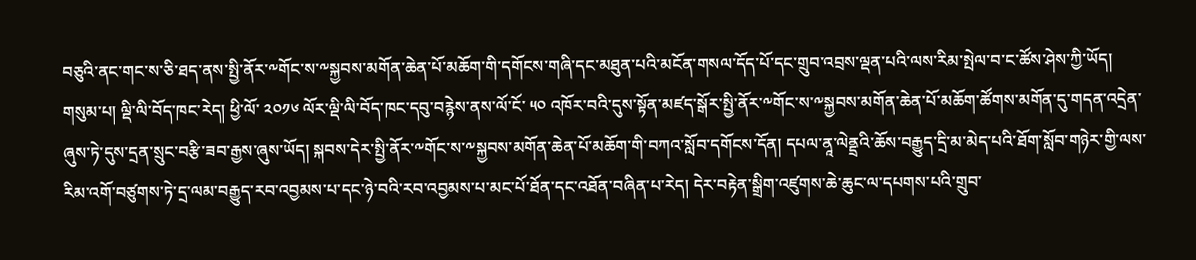བཅུའི་ནང་གང་ས་ཅི་ཐད་ནས་སྤྱི་ནོར་༸གོང་ས་༸སྐྱབས་མགོན་ཆེན་པོ་མཆོག་གི་དགོངས་གཞི་དང་མཐུན་པའི་མངོན་གསལ་དོད་པོ་དང་གྲུབ་འབྲས་ལྡན་པའི་ལས་རིམ་སྤེལ་བ་ང་ཚོས་ཤེས་ཀྱི་ཡོད།
གསུམ་པ། ལྡི་ལི་བོད་ཁང་རེད། ཕྱི་ལོ་ ༢༠༡༦ ལོར་ལྡི་ལི་བོད་ཁང་དབུ་བརྙེས་ནས་ལོ་ངོ་ ༥༠ འཁོར་བའི་དུས་སྟོན་མཛད་སྒོར་སྤྱི་ནོར་༸གོང་ས་༸སྐྱབས་མགོན་ཆེན་པོ་མཆོག་ཚོགས་མགོན་དུ་གདན་འདྲེན་ཞུས་ཏེ་དུས་དྲན་སྲུང་བརྩི་ཟབ་རྒྱས་ཞུས་ཡོད། སྐབས་དེར་སྤྱི་ནོར་༸གོང་ས་༸སྐྱབས་མགོན་ཆེན་པོ་མཆོག་གི་བཀའ་སློབ་དགོངས་དོན། དཔལ་ནཱ་ལེནྡྲའི་ཆོས་བརྒྱུད་དྲི་མ་མེད་པའི་ཐོག་སློབ་གཉེར་གྱི་ལས་རིམ་འགོ་བཙུགས་ཏེ་དྲ་ལམ་བརྒྱུད་རབ་འབྱམས་པ་དང་ཉེ་བའི་རབ་འབྱམས་པ་མང་པོ་ཐོན་དང་འཐོན་བཞིན་པ་རེད། དེར་བརྟེན་སྒྲིག་འཛུགས་ཆེ་ཆུང་ལ་དཔགས་པའི་གྲུབ་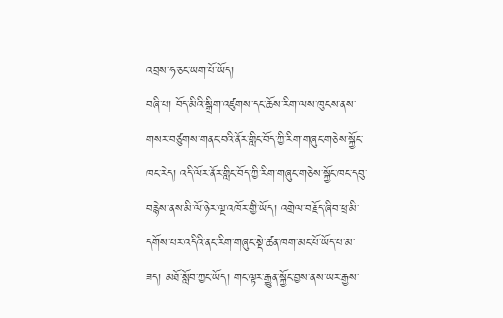འབྲས་ཧ་ཅང་ཡག་པོ་ཡོད།
བཞི་པ། བོད་མིའི་སྒྲིག་འཛུགས་དང་ཆོས་རིག་ལས་ཁུངས་ནས་གསར་བཙུགས་གནང་བའི་ནོར་གླིང་བོད་ཀྱི་རིག་གཞུང་གཅེས་སྐྱོང་ཁང་རེད། འདི་ལོར་ནོར་གླིང་བོད་ཀྱི་རིག་གཞུང་གཅེས་སྐྱོང་ཁང་དབུ་བརྙེས་ནས་མི་ལོ་ཉེར་ལྔ་འཁོར་གྱི་ཡོད། འགྲེལ་བརྗོད་ཞིབ་ཕྲ་མི་དགོས་པར་འདིའི་ནང་རིག་གཞུང་སྡེ་ཚན་ཁག་མང་པོ་ཡོད་པ་མ་ཟད། མཐོ་སློབ་ཀྱང་ཡོད། གང་ལྟར་རྒྱུན་སྐྱོང་བྱས་ནས་ཡར་རྒྱས་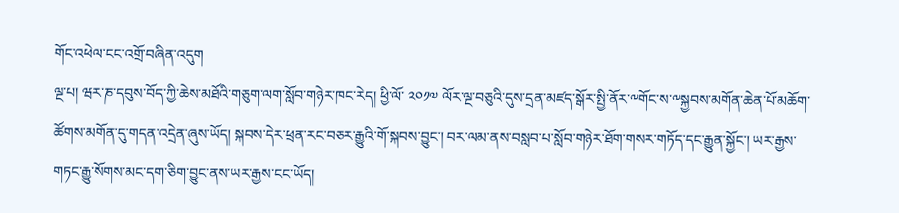གོང་འཕེལ་ངང་འགྲོ་བཞིན་འདུག
ལྔ་པ། ཝར་ཎ་དབུས་བོད་ཀྱི་ཆེས་མཐོའི་གཅུག་ལག་སློབ་གཉེར་ཁང་རེད། ཕྱི་ལོ་ ༢༠༡༧ ལོར་ལྔ་བཅུའི་དུས་དྲན་མཛད་སྒོར་སྤྱི་ནོར་༸གོང་ས་༸སྐྱབས་མགོན་ཆེན་པོ་མཆོག་ཚོགས་མགོན་དུ་གདན་འདྲེན་ཞུས་ཡོད། སྐབས་དེར་ཕྲན་རང་བཅར་རྒྱུའི་གོ་སྐབས་བྱུང་། བར་ལམ་ནས་བསླབ་པ་སློབ་གཉེར་ཐོག་གསར་གཏོད་དང་རྒྱུན་སྐྱོང་། ཡར་རྒྱས་གཏང་རྒྱུ་སོགས་མང་དག་ཅིག་བྱུང་ནས་ཡར་རྒྱས་ངང་ཡོད།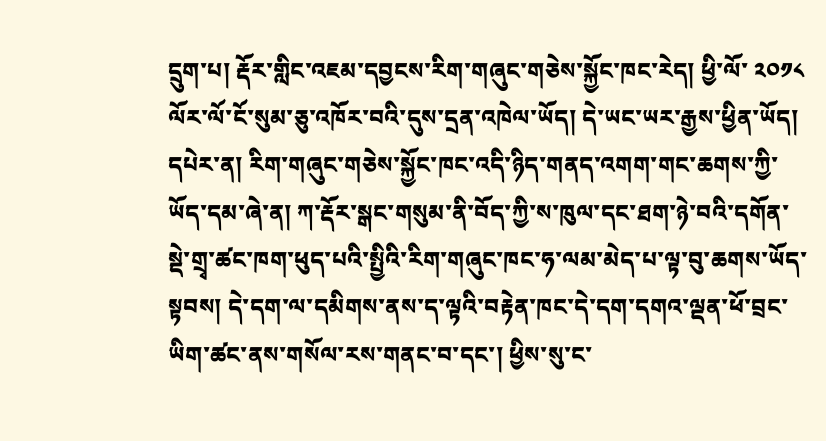དྲུག་པ། རྡོར་གླིང་འཇམ་དབྱངས་རིག་གཞུང་གཅེས་སྐྱོང་ཁང་རེད། ཕྱི་ལོ་ ༢༠༡༨ ལོར་ལོ་ངོ་སུམ་ཅུ་འཁོར་བའི་དུས་དྲན་འཁེལ་ཡོད། དེ་ཡང་ཡར་རྒྱས་ཕྱིན་ཡོད། དཔེར་ན། རིག་གཞུང་གཅེས་སྐྱོང་ཁང་འདི་ཉིད་གནད་འགག་གང་ཆགས་ཀྱི་ཡོད་དམ་ཞེ་ན། ཀ་རྡོར་སྒང་གསུམ་ནི་བོད་ཀྱི་ས་ཁུལ་དང་ཐག་ཉེ་བའི་དགོན་སྡེ་གྲྭ་ཚང་ཁག་ཕུད་པའི་སྤྱིའི་རིག་གཞུང་ཁང་ཧ་ལམ་མེད་པ་ལྟ་བུ་ཆགས་ཡོད་སྟབས། དེ་དག་ལ་དམིགས་ནས་ད་ལྟའི་བརྟེན་ཁང་དེ་དག་དགའ་ལྡན་ཕོ་བྲང་ཡིག་ཚང་ནས་གསོལ་རས་གནང་བ་དང་། ཕྱིས་སུ་ང་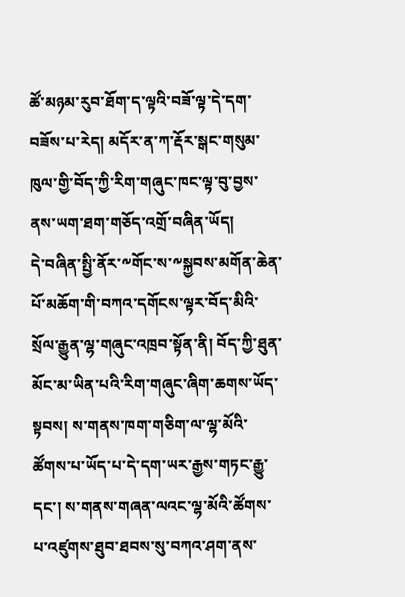ཚོ་མཉམ་རུབ་ཐོག་ད་ལྟའི་བཟོ་ལྟ་དེ་དག་བཟོས་པ་རེད། མདོར་ན་ཀ་རྡོར་སྒང་གསུམ་ཁུལ་གྱི་བོད་ཀྱི་རིག་གཞུང་ཁང་ལྟ་བུ་བྱས་ནས་ཡག་ཐག་གཅོད་འགྲོ་བཞིན་ཡོད།
དེ་བཞིན་སྤྱི་ནོར་༸གོང་ས་༸སྐྱབས་མགོན་ཆེན་པོ་མཆོག་གི་བཀའ་དགོངས་ལྟར་བོད་མིའི་སྲོལ་རྒྱུན་ལྷ་གཞུང་འཁྲབ་སྟོན་ནི། བོད་ཀྱི་ཐུན་མོང་མ་ཡིན་པའི་རིག་གཞུང་ཞིག་ཆགས་ཡོད་སྟབས། ས་གནས་ཁག་གཅིག་ལ་ལྷ་མོའི་ཚོགས་པ་ཡོད་པ་དེ་དག་ཡར་རྒྱས་གཏང་རྒྱུ་དང་། ས་གནས་གཞན་ལའང་ལྷ་མོའི་ཚོགས་པ་འཛུགས་ཐུབ་ཐབས་སུ་བཀའ་ཤག་ནས་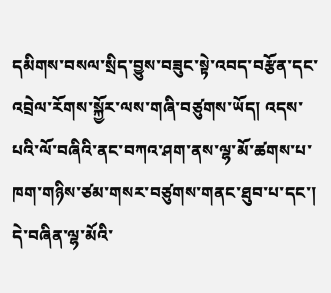དམིགས་བསལ་སྲིད་བྱུས་བཟུང་སྟེ་འབད་བརྩོན་དང་འབྲེལ་རོགས་སྐྱོར་ལས་གཞི་བཙུགས་ཡོད། འདས་པའི་ལོ་བཞིའི་ནང་བཀའ་ཤག་ནས་ལྷ་མོ་ཚགས་པ་ཁག་གཉིས་ཙམ་གསར་བཙུགས་གནང་ཐུབ་པ་དང་། དེ་བཞིན་ལྷ་མོའི་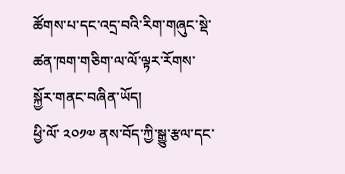ཚོགས་པ་དང་འདྲ་བའི་རིག་གཞུང་སྡེ་ཚན་ཁག་གཅིག་ལ་ལོ་ལྟར་རོགས་སྐྱོར་གནང་བཞིན་ཡོད།
ཕྱི་ལོ་ ༢༠༡༧ ནས་བོད་ཀྱི་སྒྱུ་རྩལ་དང་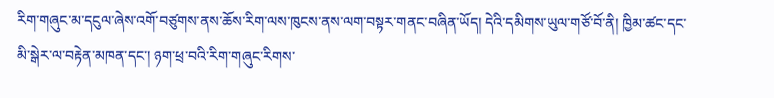རིག་གཞུང་མ་དངུལ་ཞེས་འགོ་བཙུགས་ནས་ཆོས་རིག་ལས་ཁུངས་ནས་ལག་བསྟར་གནང་བཞིན་ཡོད། དེའི་དམིགས་ཡུལ་གཙོ་བོ་ནི། ཁྱིམ་ཚང་དང་མི་སྒེར་ལ་བརྟེན་མཁན་དང་། ཉག་ཕྲ་བའི་རིག་གཞུང་རིགས་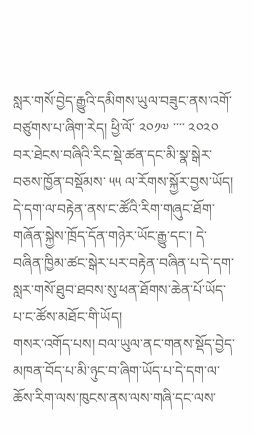སླར་གསོ་བྱེད་རྒྱུའི་དམིགས་ཡུལ་བཟུང་ནས་འགོ་བཙུགས་པ་ཞིག་རེད། ཕྱི་ལོ་ ༢༠༡༧ ་་་་ ༢༠༢༠ བར་ཐེངས་བཞིའི་རིང་སྡེ་ཚན་དང་མི་སྣ་སྒེར་བཅས་ཁྱོན་བསྡོམས་ ༥༥ ལ་རོགས་སྐྱོར་བྱས་ཡོད། དེ་དག་ལ་བརྟེན་ནས་ང་ཚོའི་རིག་གཞུང་ཐོག་གཞོན་སྐྱེས་ཁྲོད་དོན་གཉེར་ཡོང་རྒྱུ་དང་། དེ་བཞིན་ཁྱིམ་ཚང་སྒེར་པར་བརྟེན་བཞིན་པ་དེ་དག་སླར་གསོ་ཐུབ་ཐབས་སུ་ཕན་ཐོགས་ཆེན་པོ་ཡོད་པ་ང་ཚོས་མཐོང་གི་ཡོད།
གསར་འགོད་པས། བལ་ཡུལ་ནང་གནས་སྡོད་བྱེད་མཁན་བོད་པ་མི་ཉུང་བ་ཞིག་ཡོད་པ་དེ་དག་ལ་ཆོས་རིག་ལས་ཁུངས་ནས་ལས་གཞི་དང་ལས་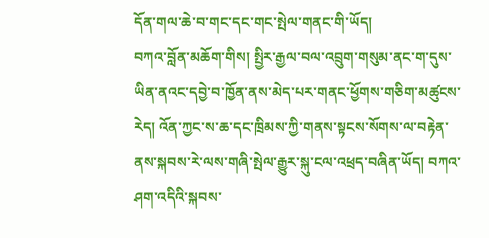དོན་གལ་ཆེ་བ་གང་དང་གང་སྤེལ་གནང་གི་ཡོད།
བཀའ་བློན་མཆོག་གིས། སྤྱིར་རྒྱལ་བལ་འབྲུག་གསུམ་ནང་ག་དུས་ཡིན་ནའང་དབྱེ་བ་ཁྱོན་ནས་མེད་པར་གནང་ཕྱོགས་གཅིག་མཚུངས་རེད། འོན་ཀྱང་ས་ཆ་དང་ཁྲིམས་ཀྱི་གནས་སྟངས་སོགས་ལ་བརྟེན་ནས་སྐབས་རེ་ལས་གཞི་སྤེལ་རྒྱུར་སྐུ་ངལ་འཕྲད་བཞིན་ཡོད། བཀའ་ཤག་འདིའི་སྐབས་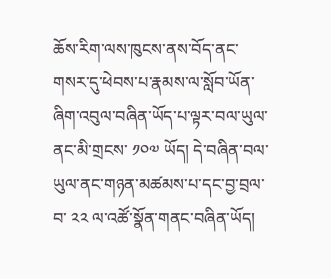ཆོས་རིག་ལས་ཁུངས་ནས་བོད་ནང་གསར་དུ་ཕེབས་པ་རྣམས་ལ་སློབ་ཡོན་ཞིག་འབུལ་བཞིན་ཡོད་པ་ལྟར་བལ་ཡུལ་ནང་མི་གྲངས་ ༡༠༧ ཡོད། དེ་བཞིན་བལ་ཡུལ་ནང་གཉན་མཚམས་པ་དང་བྱ་བྲལ་བ་ ༢༢ ལ་འཚོ་སྣོན་གནང་བཞིན་ཡོད།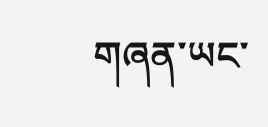གཞན་ཡང་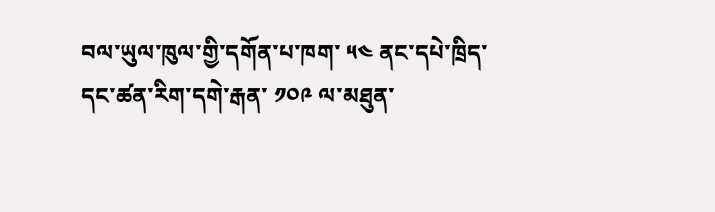བལ་ཡུལ་ཁུལ་གྱི་དགོན་པ་ཁག་ ༥༤ ནང་དཔེ་ཁྲིད་དང་ཚན་རིག་དགེ་རྒན་ ༡༠༩ ལ་མཐུན་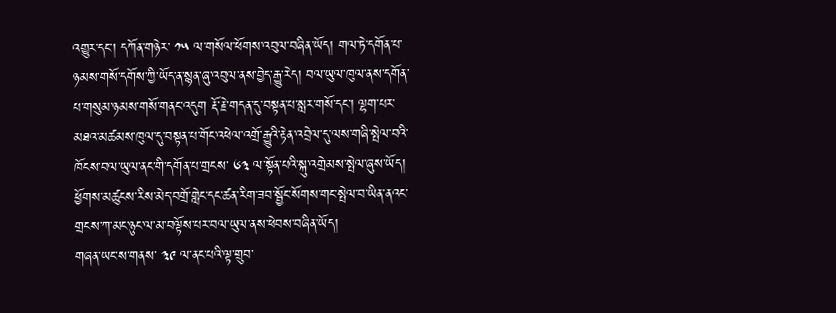འགྱུར་དང་། དཀོན་གཉེར་ ༡༥ ལ་གསོལ་ཕོགས་འབུལ་བཞིན་ཡོད། གལ་ཏེ་དགོན་པ་ཉམས་གསོ་དགོས་ཀྱི་ཡོད་ན་སྙན་ཞུ་འབུལ་ནས་བྱེད་རྒྱུ་རེད། བལ་ཡུལ་ཁུལ་ནས་དགོན་པ་གསུམ་ཉམས་གསོ་གནང་འདུག རྡོ་རྗེ་གདན་དུ་བསྟན་པ་སླར་གསོ་དང་། ལྷག་པར་མཐའ་མཚམས་ཁུལ་དུ་བསྟན་པ་གོང་འཕེལ་འགྲོ་རྒྱུའི་རྟེན་འབྲེལ་དུ་ལས་གཞི་སྤེལ་བའི་ཁོངས་བལ་ཡུལ་ནང་གི་དགོན་པ་གྲངས་ ༦༣ ལ་སྟོན་པའི་སྐུ་འགྲེམས་སྤེལ་ཞུས་ཡོད། ཕྱོགས་མཚུངས་རིས་མེད་བགྲོ་གླེང་དང་ཚན་རིག་ཟབ་སྦྱོང་སོགས་གང་སྤེལ་བ་ཡིན་ནའང་གྲངས་ཀ་མང་ཉུང་ལ་མ་བལྟོས་པར་བལ་ཡུལ་ནས་ཕེབས་བཞིན་ཡོད།
གཞན་ཡང་ས་གནས་ ༣༩ ལ་ནང་པའི་ལྟ་གྲུབ་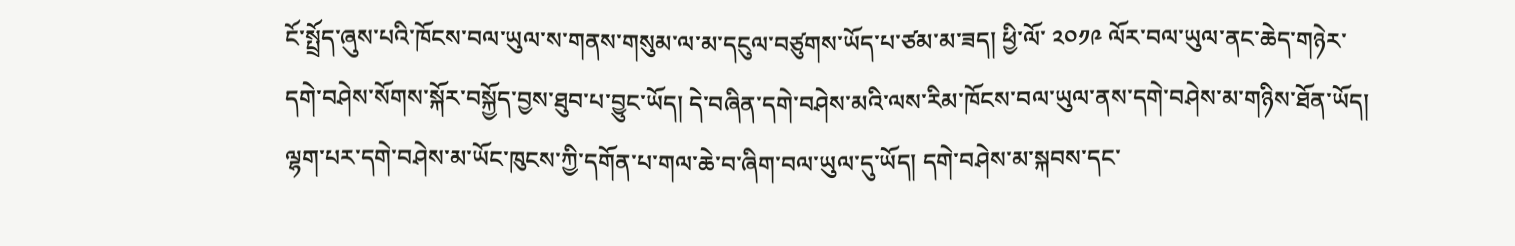ངོ་སྤྲོད་ཞུས་པའི་ཁོངས་བལ་ཡུལ་ས་གནས་གསུམ་ལ་མ་དངུལ་བཙུགས་ཡོད་པ་ཙམ་མ་ཟད། ཕྱི་ལོ་ ༢༠༡༩ ལོར་བལ་ཡུལ་ནང་ཆེད་གཉེར་དགེ་བཤེས་སོགས་སྐོར་བསྐྱོད་བྱས་ཐུབ་པ་བྱུང་ཡོད། དེ་བཞིན་དགེ་བཤེས་མའི་ལས་རིམ་ཁོངས་བལ་ཡུལ་ནས་དགེ་བཤེས་མ་གཉིས་ཐོན་ཡོད། ལྷག་པར་དགེ་བཤེས་མ་ཡོང་ཁུངས་ཀྱི་དགོན་པ་གལ་ཆེ་བ་ཞིག་བལ་ཡུལ་དུ་ཡོད། དགེ་བཤེས་མ་སྐབས་དང་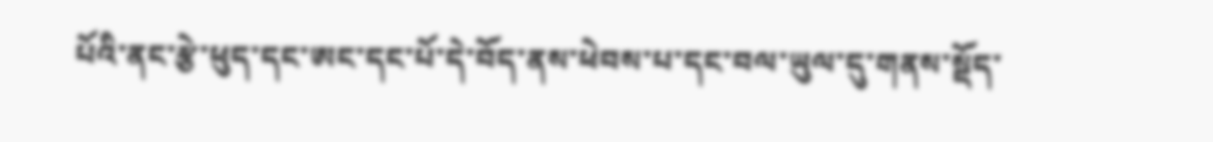པོའི་ནང་རྩེ་ཕུད་དང་ཨང་དང་པོ་དེ་བོད་ནས་ཕེབས་པ་དང་བལ་ཡུལ་དུ་གནས་སྡོད་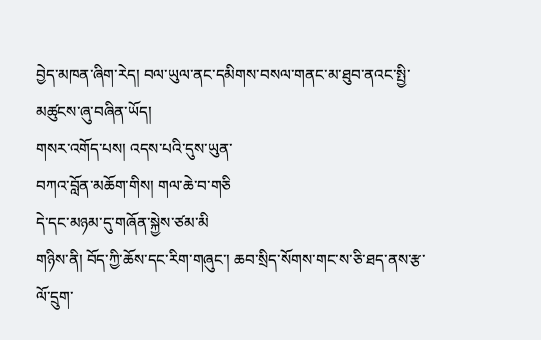བྱེད་མཁན་ཞིག་རེད། བལ་ཡུལ་ནང་དམིགས་བསལ་གནང་མ་ཐུབ་ནའང་སྤྱི་མཚུངས་ཞུ་བཞིན་ཡོད།
གསར་འགོད་པས། འདས་པའི་དུས་ཡུན་
བཀའ་བློན་མཆོག་གིས། གལ་ཆེ་བ་གཅི
དེ་དང་མཉམ་དུ་གཞོན་སྐྱེས་ཙམ་མི
གཉིས་ནི། བོད་ཀྱི་ཆོས་དང་རིག་གཞུང་། ཆབ་སྲིད་སོགས་གང་ས་ཅི་ཐད་ནས་རྩ་
ལོ་དྲུག་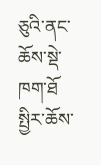ཅུའི་ནང་ཆོས་སྡེ་ཁག་ཐོ
སྤྱིར་ཆོས་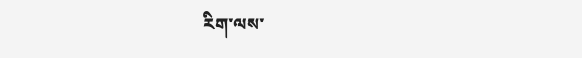རིག་ལས་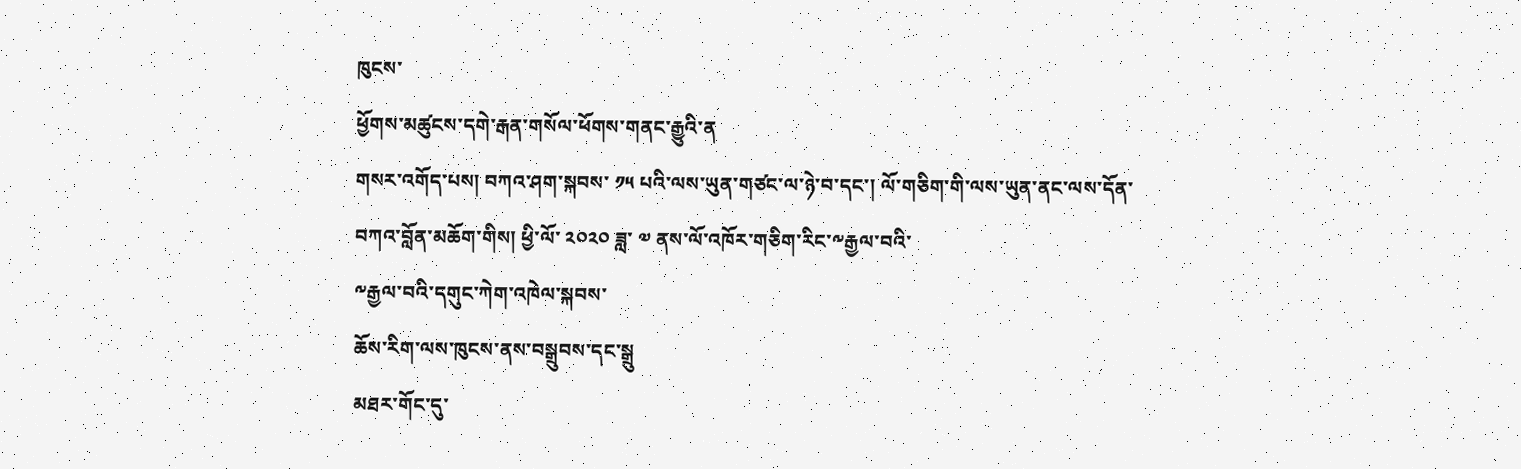ཁུངས་
ཕྱོགས་མཚུངས་དགེ་རྒན་གསོལ་ཕོགས་གནང་རྒྱུའི་ན
གསར་འགོད་པས། བཀའ་ཤག་སྐབས་ ༡༥ པའི་ལས་ཡུན་གཙང་ལ་ཉེ་བ་དང་། ལོ་གཅིག་གི་ལས་ཡུན་ནང་ལས་དོན་
བཀའ་བློན་མཆོག་གིས། ཕྱི་ལོ་ ༢༠༢༠ ཟླ་ ༧ ནས་ལོ་འཁོར་གཅིག་རིང་༸རྒྱལ་བའི་
༸རྒྱལ་བའི་དགུང་ཀེག་འཁེལ་སྐབས་
ཆོས་རིག་ལས་ཁུངས་ནས་བསྒྲུབས་དང་སྒྲུ
མཐར་གོང་དུ་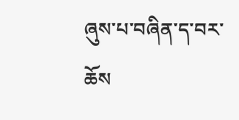ཞུས་པ་བཞིན་ད་བར་ཆོས